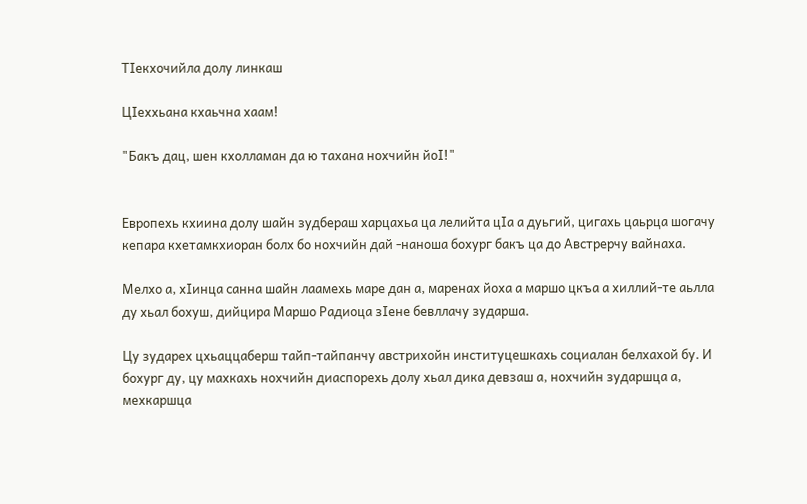ТIекхочийла долу линкаш

ЦIеххьана кхаьчна хаам!

"Бакъ дац, шен кхолламан да ю тахана нохчийн йоI!"


Европехь кхиина долу шайн зудбераш харцахьа ца лелийта цIа а дуьгий, цигахь цаьрца шогачу кепара кхетамкхиоран болх бо нохчийн дай -наноша бохург бакъ ца до Австрерчу вайнаха.

Мелхо а, хIинца санна шайн лаамехь маре дан а, маренах йоха а маршо цкъа а хиллий-те аьлла ду хьал бохуш, дийцира Маршо Радиоца зIене бевллачу зударша.

Цу зударех цхьаццаберш тайп-тайпанчу австрихойн институцешкахь социалан белхахой бу. И бохург ду, цу махкахь нохчийн диаспорехь долу хьал дика девзаш а, нохчийн зударшца а, мехкаршца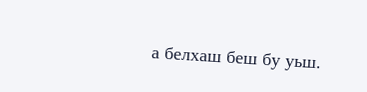а белхаш беш бу уьш.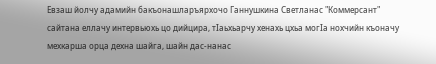Евзаш йолчу адамийн бакъонашларъярхочо Ганнушкина Светланас "Коммерсант" сайтана еллачу интервьюхь цо дийцира, тIаьхьарчу хенахь цхьа могIа нохчийн къоначу мехкарша орца дехна шайга, шайн дас-нанас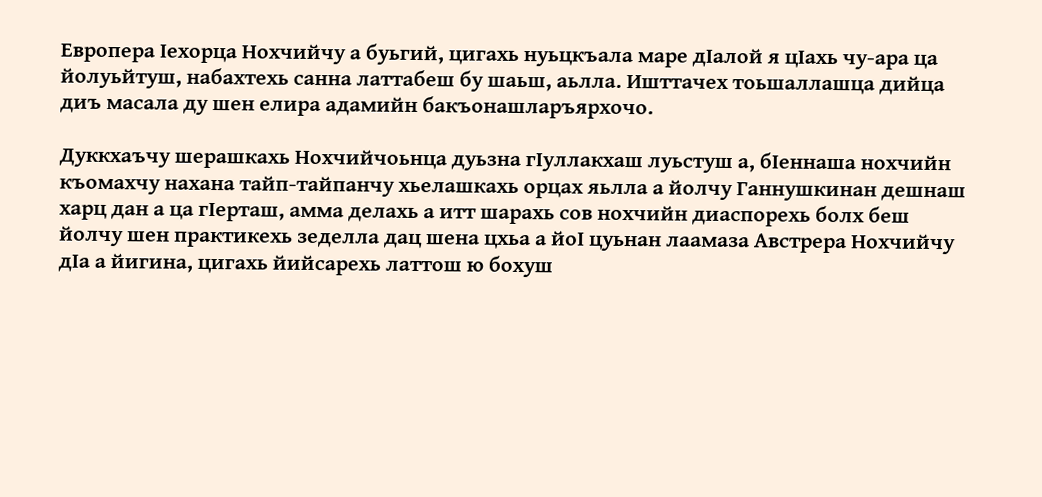Европера Iехорца Нохчийчу а буьгий, цигахь нуьцкъала маре дIалой я цIахь чу-ара ца йолуьйтуш, набахтехь санна латтабеш бу шаьш, аьлла. Ишттачех тоьшаллашца дийца диъ масала ду шен елира адамийн бакъонашларъярхочо.

Дуккхаъчу шерашкахь Нохчийчоьнца дуьзна гIуллакхаш луьстуш а, бIеннаша нохчийн къомахчу нахана тайп-тайпанчу хьелашкахь орцах яьлла а йолчу Ганнушкинан дешнаш харц дан а ца гIерташ, амма делахь а итт шарахь сов нохчийн диаспорехь болх беш йолчу шен практикехь зеделла дац шена цхьа а йоI цуьнан лаамаза Австрера Нохчийчу дIа а йигина, цигахь йийсарехь латтош ю бохуш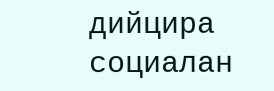дийцира социалан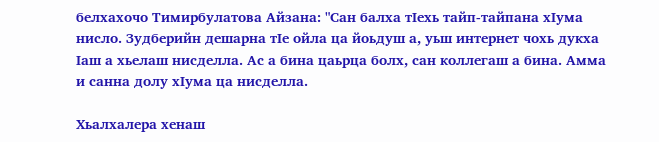белхахочо Тимирбулатова Айзана: "Сан балха тIехь тайп-тайпана хIума нисло. Зудберийн дешарна тIе ойла ца йоьдуш а, уьш интернет чохь дукха Iаш а хьелаш нисделла. Ас а бина цаьрца болх, сан коллегаш а бина. Амма и санна долу хIума ца нисделла.

Хьалхалера хенаш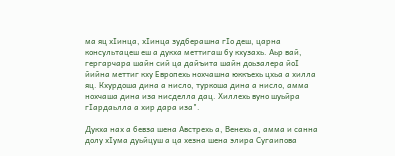ма яц хIинца, хIинца зудберашна гIо деш, царна консультацеш еш а дукха меттигаш бу кхузахь. Аьр вай, гергарчара шайн сий ца дайъита шайн доьзалера йоI йийна меттиг кху Европехь нохчашна юккъехь цхьа а хилла яц. Кхурдоша дина а нисло, туркоша дина а нисло, амма нохчаша дина иза нисделла дац. Хиллехь вуно шуьйра гIардаьлла а хир дара иза".

Дукха нах а бевза шена Австрехь а, Венехь а, амма и санна долу хIума дуьйцуш а ца хезна шена элира Сугаипова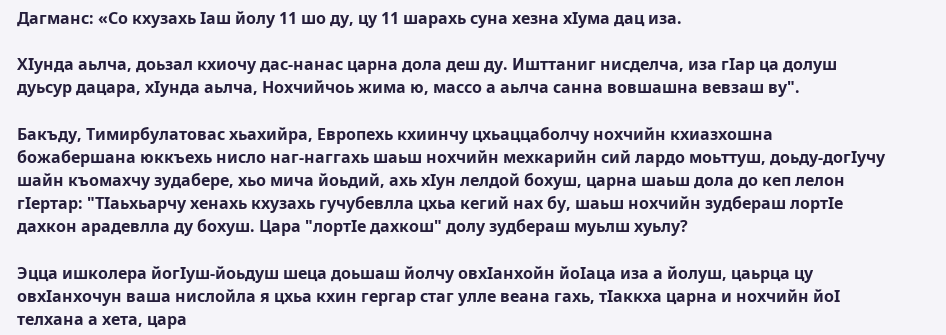Дагманс: «Со кхузахь Iаш йолу 11 шо ду, цу 11 шарахь суна хезна хIума дац иза.

ХIунда аьлча, доьзал кхиочу дас-нанас царна дола деш ду. Ишттаниг нисделча, иза гIар ца долуш дуьсур дацара, хIунда аьлча, Нохчийчоь жима ю, массо а аьлча санна вовшашна вевзаш ву".

Бакъду, Тимирбулатовас хьахийра, Европехь кхиинчу цхьаццаболчу нохчийн кхиазхошна божабершана юккъехь нисло наг-наггахь шаьш нохчийн мехкарийн сий лардо моьттуш, доьду-догIучу шайн къомахчу зудабере, хьо мича йоьдий, ахь хIун лелдой бохуш, царна шаьш дола до кеп лелон гIертар: "ТIаьхьарчу хенахь кхузахь гучубевлла цхьа кегий нах бу, шаьш нохчийн зудбераш лортIе дахкон арадевлла ду бохуш. Цара "лортIе дахкош" долу зудбераш муьлш хуьлу?

Эцца ишколера йогIуш-йоьдуш шеца доьшаш йолчу овхIанхойн йоIаца иза а йолуш, цаьрца цу овхIанхочун ваша нислойла я цхьа кхин гергар стаг улле веана гахь, тIаккха царна и нохчийн йоI телхана а хета, цара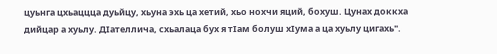цуьнга цхьаццца дуьйцу, хьуна эхь ца хетий, хьо нохчи яций, бохуш. Цунах доккха дийцар а хуьлу. ДIателлича, схьалаца бух я тIам болуш хIума а ца хуьлу цигахь".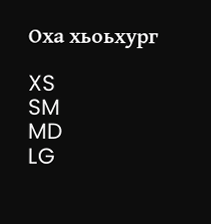Оха хьоьхург

XS
SM
MD
LG